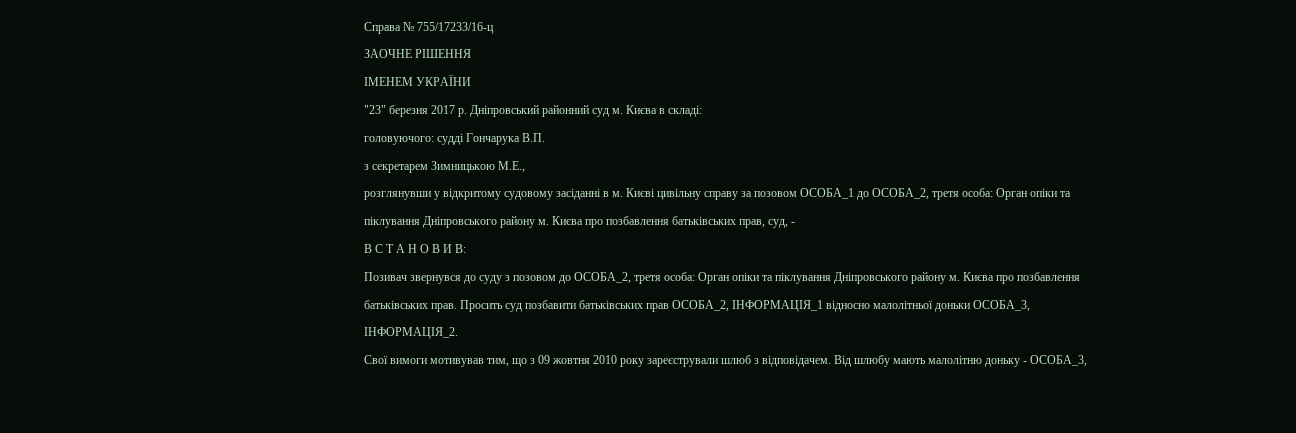Справа № 755/17233/16-ц
ЗАОЧНЕ РІШЕННЯ
ІМЕНЕМ УКРАЇНИ
"23" березня 2017 р. Дніпровський районний суд м. Києва в складі:
головуючого: судді Гончарука В.П.
з секретарем Зимницькою М.Е.,
розглянувши у відкритому судовому засіданні в м. Києві цивільну справу за позовом ОСОБА_1 до ОСОБА_2, третя особа: Орган опіки та піклування Дніпровського району м. Києва про позбавлення батьківських прав, суд, -
В С Т А Н О В И В:
Позивач звернувся до суду з позовом до ОСОБА_2, третя особа: Орган опіки та піклування Дніпровського району м. Києва про позбавлення батьківських прав. Просить суд позбавити батьківських прав ОСОБА_2, ІНФОРМАЦІЯ_1 відносно малолітньої доньки ОСОБА_3, ІНФОРМАЦІЯ_2.
Свої вимоги мотивував тим, що з 09 жовтня 2010 року зареєстрували шлюб з відповідачем. Від шлюбу мають малолітню доньку - ОСОБА_3,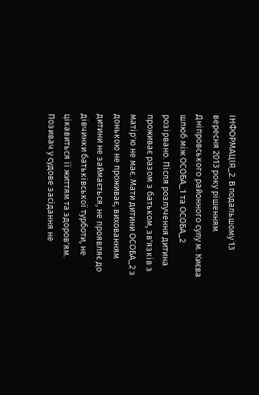ІНФОРМАЦІЯ_2. В подальшому 13 вересня 2013 року рішенням Дніпровського районного сулу м. Києва шлюб між ОСОБА_1 та ОСОБА_2 розірвано. Після розлучення дитина проживає разом з батьком, зв'язків з матір'ю не має. Мати дитини ОСОБА_2 з донькою не проживає, вихованням дитини не займається, не проявляє до дівчинки батьківської турботи, не цікавиться її життям та здоров'ям.
Позивач у судове засідання не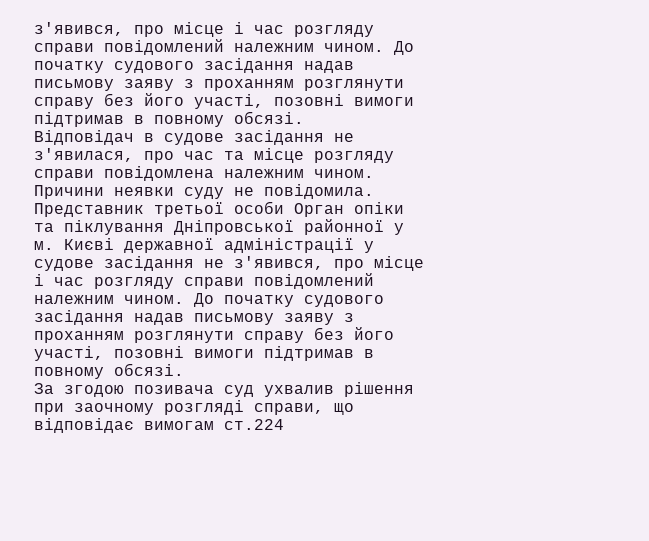з'явився, про місце і час розгляду справи повідомлений належним чином. До початку судового засідання надав письмову заяву з проханням розглянути справу без його участі, позовні вимоги підтримав в повному обсязі.
Відповідач в судове засідання не з'явилася, про час та місце розгляду справи повідомлена належним чином. Причини неявки суду не повідомила.
Представник третьої особи Орган опіки та піклування Дніпровської районної у м. Києві державної адміністрації у судове засідання не з'явився, про місце і час розгляду справи повідомлений належним чином. До початку судового засідання надав письмову заяву з проханням розглянути справу без його участі, позовні вимоги підтримав в повному обсязі.
За згодою позивача суд ухвалив рішення при заочному розгляді справи, що відповідає вимогам ст.224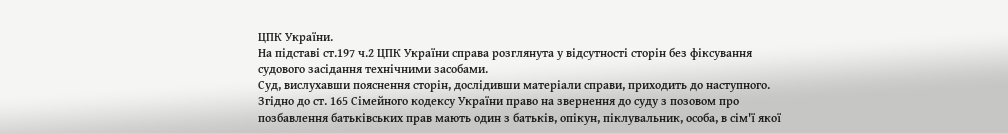ЦПК України.
На підставі ст.197 ч.2 ЦПК України справа розглянута у відсутності сторін без фіксування судового засідання технічними засобами.
Суд, вислухавши пояснення сторін, дослідивши матеріали справи, приходить до наступного.
Згідно до ст. 165 Сімейного кодексу України право на звернення до суду з позовом про позбавлення батьківських прав мають один з батьків, опікун, піклувальник, особа, в сім'ї якої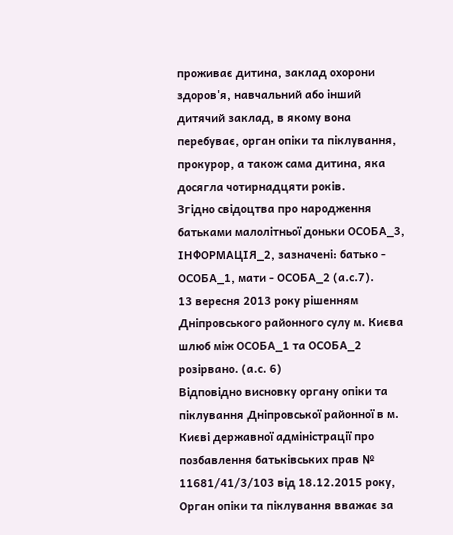проживає дитина, заклад охорони здоров'я, навчальний або інший дитячий заклад, в якому вона перебуває, орган опіки та піклування, прокурор, а також сама дитина, яка досягла чотирнадцяти років.
Згідно свідоцтва про народження батьками малолітньої доньки ОСОБА_3, ІНФОРМАЦІЯ_2, зазначені: батько - ОСОБА_1, мати - ОСОБА_2 (а.с.7).
13 вересня 2013 року рішенням Дніпровського районного сулу м. Києва шлюб між ОСОБА_1 та ОСОБА_2 розірвано. (а.с. 6)
Відповідно висновку органу опіки та піклування Дніпровської районної в м. Києві державної адміністрації про позбавлення батьківських прав № 11681/41/3/103 від 18.12.2015 року, Орган опіки та піклування вважає за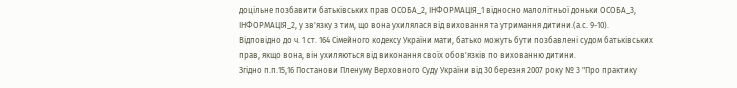доцільне позбавити батьківських прав ОСОБА_2, ІНФОРМАЦІЯ_1 відносно малолітньої доньки ОСОБА_3, ІНФОРМАЦІЯ_2, у зв'язку з тим, що вона ухилялася від виховання та утримання дитини.(а.с. 9-10).
Відповідно до ч. 1 ст. 164 Сімейного кодексу України мати, батько можуть бути позбавлені судом батьківських прав, якщо вона, він ухиляються від виконання своїх обов'язків по вихованню дитини.
Згідно п.п.15,16 Постанови Пленуму Верховного Суду України від 30 березня 2007 року № 3 "Про практику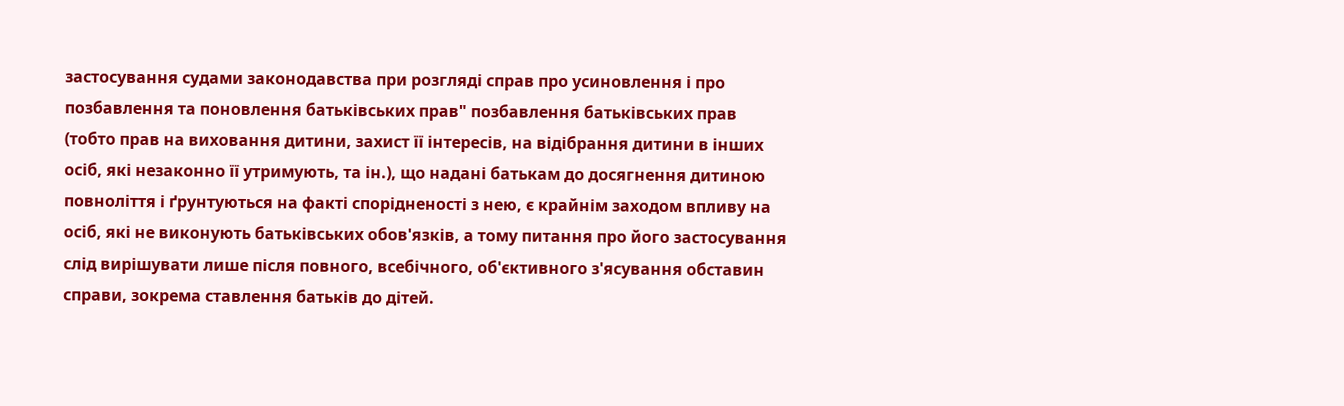застосування судами законодавства при розгляді справ про усиновлення і про позбавлення та поновлення батьківських прав" позбавлення батьківських прав (тобто прав на виховання дитини, захист її інтересів, на відібрання дитини в інших осіб, які незаконно її утримують, та ін.), що надані батькам до досягнення дитиною повноліття і ґрунтуються на факті спорідненості з нею, є крайнім заходом впливу на осіб, які не виконують батьківських обов'язків, а тому питання про його застосування слід вирішувати лише після повного, всебічного, об'єктивного з'ясування обставин справи, зокрема ставлення батьків до дітей.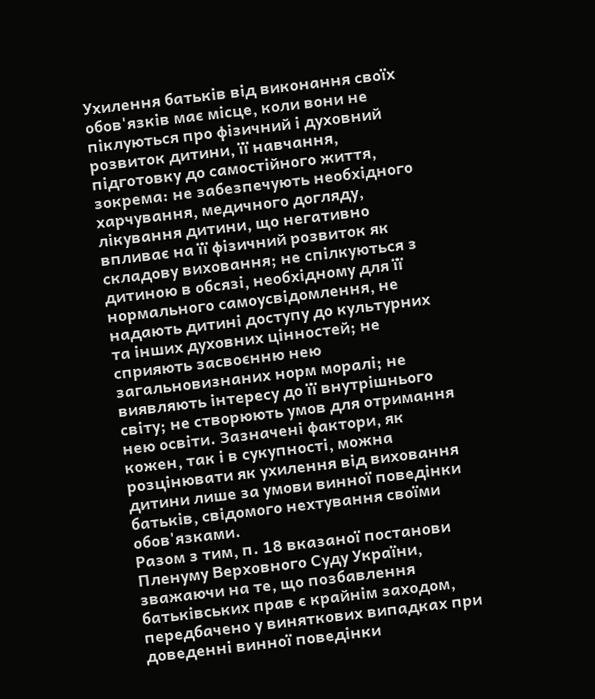Ухилення батьків від виконання своїх обов'язків має місце, коли вони не піклуються про фізичний і духовний розвиток дитини, її навчання, підготовку до самостійного життя, зокрема: не забезпечують необхідного харчування, медичного догляду, лікування дитини, що негативно впливає на її фізичний розвиток як складову виховання; не спілкуються з дитиною в обсязі, необхідному для її нормального самоусвідомлення, не надають дитині доступу до культурних та інших духовних цінностей; не сприяють засвоєнню нею загальновизнаних норм моралі; не виявляють інтересу до її внутрішнього світу; не створюють умов для отримання нею освіти. Зазначені фактори, як кожен, так і в сукупності, можна розцінювати як ухилення від виховання дитини лише за умови винної поведінки батьків, свідомого нехтування своїми обов'язками.
Разом з тим, п. 18 вказаної постанови Пленуму Верховного Суду України, зважаючи на те, що позбавлення батьківських прав є крайнім заходом, передбачено у виняткових випадках при доведенні винної поведінки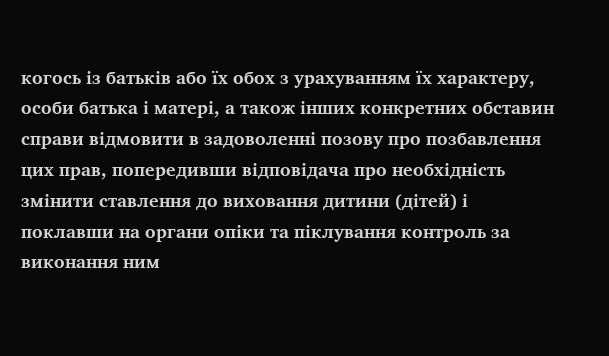когось із батьків або їх обох з урахуванням їх характеру, особи батька і матері, а також інших конкретних обставин справи відмовити в задоволенні позову про позбавлення цих прав, попередивши відповідача про необхідність змінити ставлення до виховання дитини (дітей) і поклавши на органи опіки та піклування контроль за виконання ним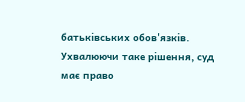батьківських обов'язків. Ухвалюючи таке рішення, суд має право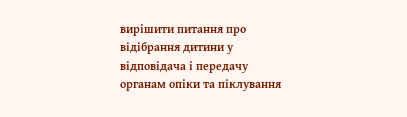вирішити питання про відібрання дитини у відповідача і передачу органам опіки та піклування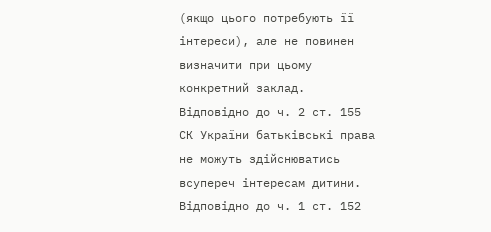(якщо цього потребують її інтереси), але не повинен визначити при цьому конкретний заклад.
Відповідно до ч. 2 ст. 155 СК України батьківські права не можуть здійснюватись всупереч інтересам дитини.
Відповідно до ч. 1 ст. 152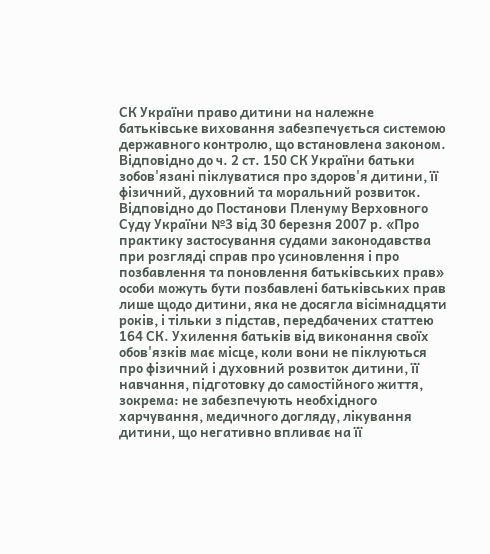СК України право дитини на належне батьківське виховання забезпечується системою державного контролю, що встановлена законом.
Відповідно до ч. 2 ст. 150 СК України батьки зобов'язані піклуватися про здоров'я дитини, її фізичний, духовний та моральний розвиток.
Відповідно до Постанови Пленуму Верховного Суду України №3 від 30 березня 2007 р. «Про практику застосування судами законодавства при розгляді справ про усиновлення і про позбавлення та поновлення батьківських прав» особи можуть бути позбавлені батьківських прав лише щодо дитини, яка не досягла вісімнадцяти років, і тільки з підстав, передбачених статтею 164 СК. Ухилення батьків від виконання своїх обов'язків має місце, коли вони не піклуються про фізичний і духовний розвиток дитини, її навчання, підготовку до самостійного життя, зокрема: не забезпечують необхідного харчування, медичного догляду, лікування дитини, що негативно впливає на її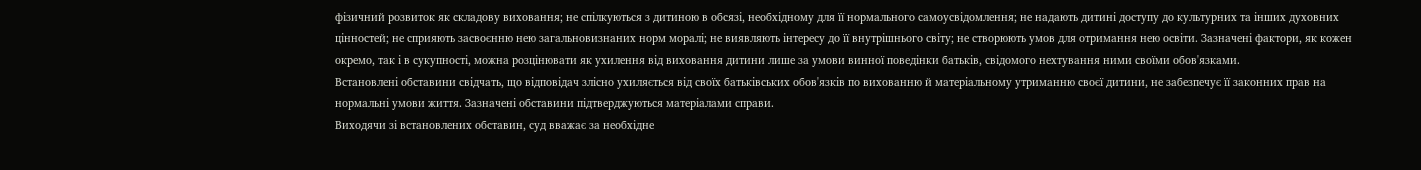фізичний розвиток як складову виховання; не спілкуються з дитиною в обсязі, необхідному для її нормального самоусвідомлення; не надають дитині доступу до культурних та інших духовних цінностей; не сприяють засвоєнню нею загальновизнаних норм моралі; не виявляють інтересу до її внутрішнього світу; не створюють умов для отримання нею освіти. Зазначені фактори, як кожен окремо, так і в сукупності, можна розцінювати як ухилення від виховання дитини лише за умови винної поведінки батьків, свідомого нехтування ними своїми обов'язками.
Встановлені обставини свідчать, що відповідач злісно ухиляється від своїх батьківських обов'язків по вихованню й матеріальному утриманню своєї дитини, не забезпечує її законних прав на нормальні умови життя. Зазначені обставини підтверджуються матеріалами справи.
Виходячи зі встановлених обставин, суд вважає за необхідне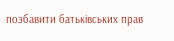позбавити батьківських прав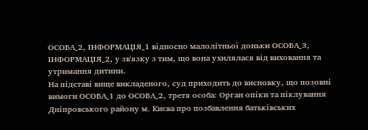ОСОБА_2, ІНФОРМАЦІЯ_1 відносно малолітньої доньки ОСОБА_3, ІНФОРМАЦІЯ_2, у зв'язку з тим, що вона ухилялася від виховання та утримання дитини.
На підставі вище викладеного, суд приходить до висновку, що позовні вимоги ОСОБА_1 до ОСОБА_2, третя особа: Орган опіки та піклування Дніпровського району м. Києва про позбавлення батьківських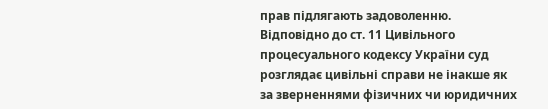прав підлягають задоволенню.
Відповідно до ст. 11 Цивільного процесуального кодексу України суд розглядає цивільні справи не інакше як за зверненнями фізичних чи юридичних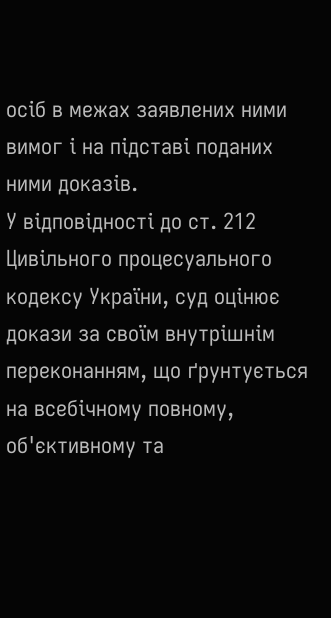осіб в межах заявлених ними вимог і на підставі поданих ними доказів.
У відповідності до ст. 212 Цивільного процесуального кодексу України, суд оцінює докази за своїм внутрішнім переконанням, що ґрунтується на всебічному повному, об'єктивному та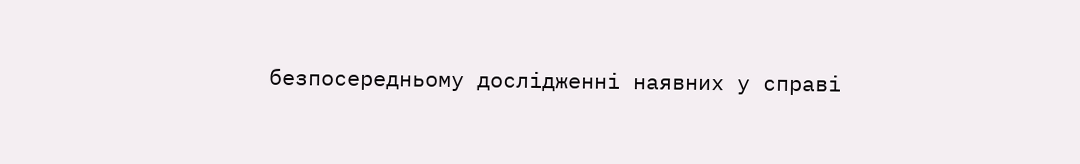безпосередньому дослідженні наявних у справі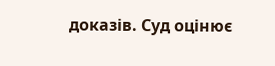доказів. Суд оцінює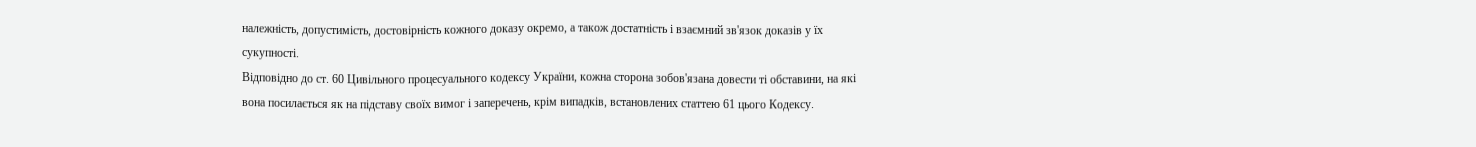належність, допустимість, достовірність кожного доказу окремо, а також достатність і взаємний зв'язок доказів у їх сукупності.
Відповідно до ст. 60 Цивільного процесуального кодексу України, кожна сторона зобов'язана довести ті обставини, на які вона посилається як на підставу своїх вимог і заперечень, крім випадків, встановлених статтею 61 цього Кодексу.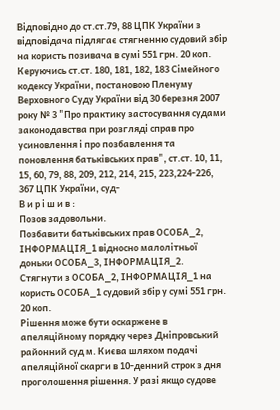Відповідно до ст.ст.79, 88 ЦПК України з відповідача підлягає стягненню судовий збір на користь позивача в сумі 551 грн. 20 коп.
Керуючись ст.ст. 180, 181, 182, 183 Сімейного кодексу України, постановою Пленуму Верховного Суду України від 30 березня 2007 року № 3 "Про практику застосування судами законодавства при розгляді справ про усиновлення і про позбавлення та поновлення батьківських прав", ст.ст. 10, 11, 15, 60, 79, 88, 209, 212, 214, 215, 223,224-226, 367 ЦПК України, суд-
В и р і ш и в :
Позов задовольни.
Позбавити батьківських прав ОСОБА_2, ІНФОРМАЦІЯ_1 відносно малолітньої доньки ОСОБА_3, ІНФОРМАЦІЯ_2.
Стягнути з ОСОБА_2, ІНФОРМАЦІЯ_1 на користь ОСОБА_1 судовий збір у сумі 551 грн. 20 коп.
Рішення може бути оскаржене в апеляційному порядку через Дніпровський районний суд м. Києва шляхом подачі апеляційної скарги в 10-денний строк з дня проголошення рішення. У разі якщо судове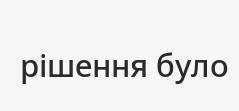рішення було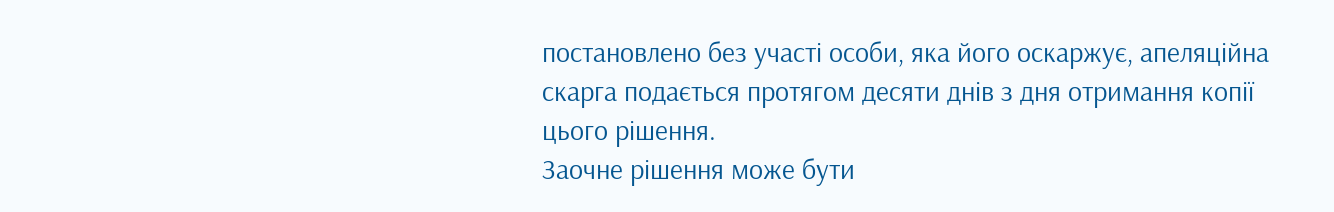постановлено без участі особи, яка його оскаржує, апеляційна скарга подається протягом десяти днів з дня отримання копії цього рішення.
Заочне рішення може бути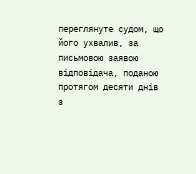переглянуте судом, що його ухвалив, за письмовою заявою відповідача, поданою протягом десяти днів з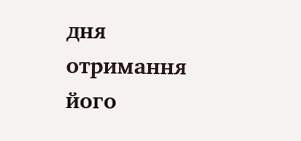дня отримання його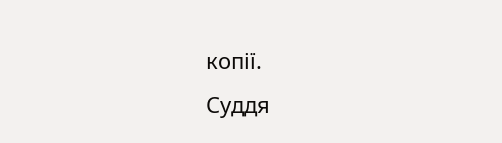копії.
Суддя